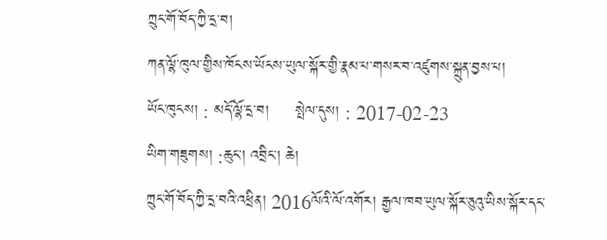ཀྲུང་གོ་བོད་ཀྱི་དྲ་བ།
ཀན་ལྷོ་ཁུལ་གྱིས་ཁོངས་ཡོངས་ཡུལ་སྐོར་གྱི་རྣམ་པ་གསར་བ་འཛུགས་སྐྲུན་བྱས་པ།
ཡོང་ཁུངས། : མདོ་ལྷོ་དྲ་བ།     སྤེལ་དུས། : 2017-02-23
ཡིག་གཟུགས། :ཆུང་། འབྲིང་། ཆེ།
ཀྲུང་གོ་བོད་ཀྱི་དྲ་བའི་འཕྲིན། 2016ལོའི་ལོ་འགོར། རྒྱལ་ཁབ་ཡུལ་སྐོར་ཅུའུ་ཡིས་སྐོར་དང་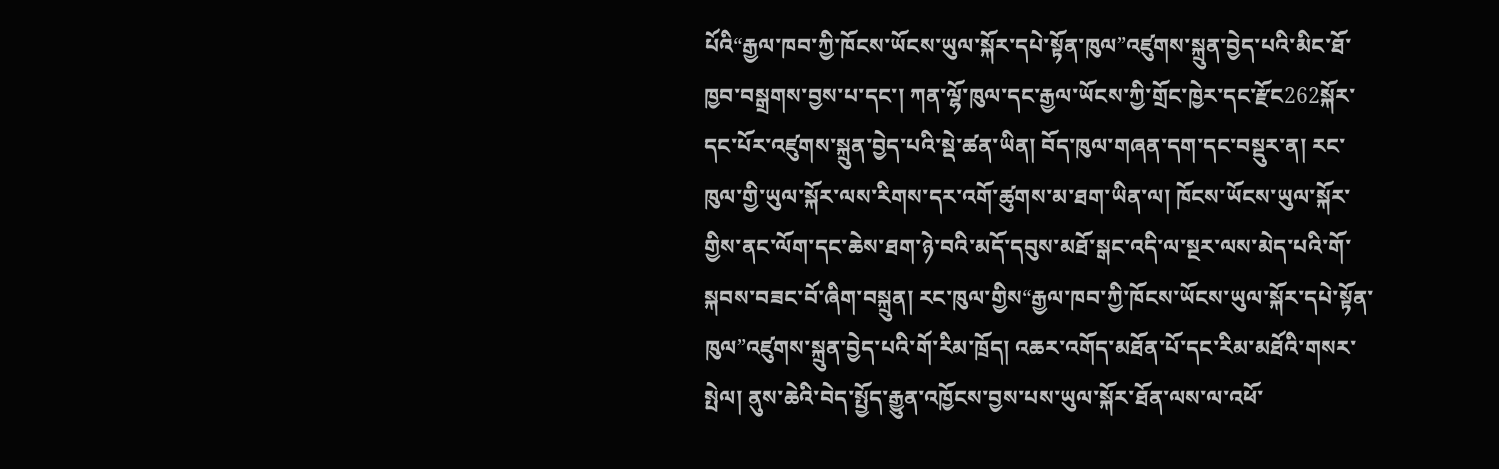པོའི“རྒྱལ་ཁབ་ཀྱི་ཁོངས་ཡོངས་ཡུལ་སྐོར་དཔེ་སྟོན་ཁུལ”འཛུགས་སྐྲུན་བྱེད་པའི་མིང་ཐོ་ཁྱབ་བསྒྲགས་བྱས་པ་དང་། ཀན་ལྷོ་ཁུལ་དང་རྒྱལ་ཡོངས་ཀྱི་གྲོང་ཁྱེར་དང་རྫོང262སྐོར་དང་པོར་འཛུགས་སྐྲུན་བྱེད་པའི་སྡེ་ཚན་ཡིན། བོད་ཁུལ་གཞན་དག་དང་བསྡུར་ན། རང་ཁུལ་གྱི་ཡུལ་སྐོར་ལས་རིགས་དར་འགོ་ཚུགས་མ་ཐག་ཡིན་ལ། ཁོངས་ཡོངས་ཡུལ་སྐོར་གྱིས་ནང་ལོག་དང་ཆེས་ཐག་ཉེ་བའི་མདོ་དབུས་མཐོ་སྒང་འདི་ལ་སྔར་ལས་མེད་པའི་གོ་སྐབས་བཟང་བོ་ཞིག་བསྐྲུན། རང་ཁུལ་གྱིས“རྒྱལ་ཁབ་ཀྱི་ཁོངས་ཡོངས་ཡུལ་སྐོར་དཔེ་སྟོན་ཁུལ”འཛུགས་སྐྲུན་བྱེད་པའི་གོ་རིམ་ཁྲོད། འཆར་འགོད་མཐོན་པོ་དང་རིམ་མཐོའི་གསར་སྤེལ། ནུས་ཆེའི་བེད་སྤྱོད་རྒྱུན་འཁྱོངས་བྱས་པས་ཡུལ་སྐོར་ཐོན་ལས་ལ་འཕོ་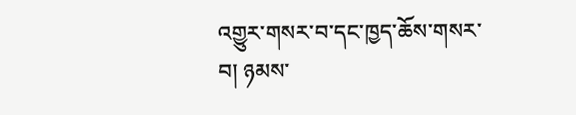འགྱུར་གསར་བ་དང་ཁྱད་ཆོས་གསར་བ། ཉམས་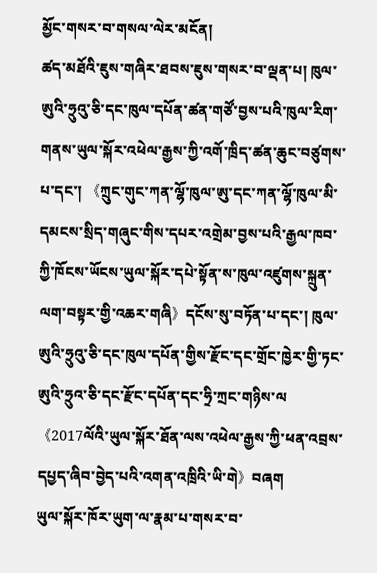མྱོང་གསར་བ་གསལ་ལེར་མངོན།
ཚད་མཐོའི་ཇུས་གཞིར་ཐབས་ཇུས་གསར་བ་ལྡན་པ། ཁུལ་ཨུའི་ཧྲུའུ་ཅི་དང་ཁུལ་དཔོན་ཚན་གཙོ་བྱས་པའི་ཁུལ་རིག་གནས་ཡུལ་སྐོར་འཕེལ་རྒྱས་ཀྱི་འགོ་ཁྲིད་ཚན་ཆུང་བཙུགས་པ་དང་། 《ཀྲུང་གུང་ཀན་ལྷོ་ཁུལ་ཨུ་དང་ཀན་ལྷོ་ཁུལ་མི་དམངས་སྲིད་གཞུང་གིས་དཔར་འགྲེམ་བྱས་པའི་རྒྱལ་ཁབ་ཀྱི་ཁོངས་ཡོངས་ཡུལ་སྐོར་དཔེ་སྟོན་ས་ཁུལ་འཛུགས་སྐྲུན་ལག་བསྟར་གྱི་འཆར་གཞི》དངོས་སུ་བཏོན་པ་དང་། ཁུལ་ཨུའི་ཧྲུའུ་ཅི་དང་ཁུལ་དཔོན་གྱིས་རྫོང་དང་གྲོང་ཁྱེར་གྱི་ཏང་ཨུའི་ཧྲུའ་ཅི་དང་རྫོང་དཔོན་དང་ཧྲི་ཀྲང་གཉིས་ལ《2017ལོའི་ཡུལ་སྐོར་ཐོན་ལས་འཕེལ་རྒྱས་ཀྱི་ཕན་འབྲས་དཔྱད་ཞིབ་བྱེད་པའི་འགན་འཁྲིའི་ཡི་གེ》བཞག
ཡུལ་སྐོར་ཁོར་ཡུག་ལ་རྣམ་པ་གསར་བ་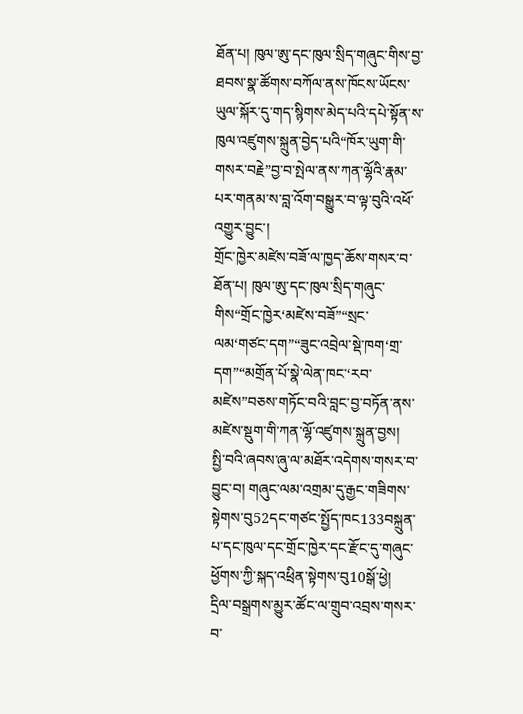ཐོན་པ། ཁུལ་ཨུ་དང་ཁུལ་སྲིད་གཞུང་གིས་བྱ་ཐབས་སྣ་ཚོགས་བཀོལ་ནས་ཁོངས་ཡོངས་ཡུལ་སྐོར་དུ་གད་སྙིགས་མེད་པའི་དཔེ་སྟོན་ས་ཁུལ་འཛུགས་སྐྲུན་བྱེད་པའི“ཁོར་ཡུག་གི་གསར་བརྗེ”བྱ་བ་སྤེལ་ནས་ཀན་ལྷོའི་རྣམ་པར་གནམ་ས་བླ་འོག་བསྒྱུར་བ་ལྟ་བུའི་འཕོ་འགྱུར་བྱུང་།
གྲོང་ཁྱེར་མཛེས་བཟོ་ལ་ཁྱད་ཆོས་གསར་བ་ཐོན་པ། ཁུལ་ཨུ་དང་ཁུལ་སྲིད་གཞུང་གིས“གྲོང་ཁྱེར‘མཛེས་བཟོ”“སྲང་ལམ‘གཙང་དག”“ཟུང་འབྲེལ་སྡེ་ཁག‘གྲ་དག”“མགྲོན་པོ་སྣེ་ལེན་ཁང་‘རབ་མཛེས”བཅས་གཏོང་བའི་བླང་བྱ་བཏོན་ནས་མཛེས་སྡུག་གི་ཀན་ལྷོ་འཛུགས་སྐྲུན་བྱས།
སྤྱི་བའི་ཞབས་ཞུ་ལ་མཐོར་འདེགས་གསར་བ་བྱུང་བ། གཞུང་ལམ་འགྲམ་དུ་རྒྱང་གཟིགས་སྟེགས་བུ52དང་གཙང་སྤྱོད་ཁང133བསྐྲུན་པ་དང་ཁུལ་དང་གྲོང་ཁྱེར་དང་རྫོང་དུ་གཞུང་ཕྱོགས་ཀྱི་སྐད་འཕྲིན་སྟེགས་བུ10སྒོ་ཕྱེ།
དྲིལ་བསྒྲགས་མྱུར་ཚོང་ལ་གྲུབ་འབྲས་གསར་བ་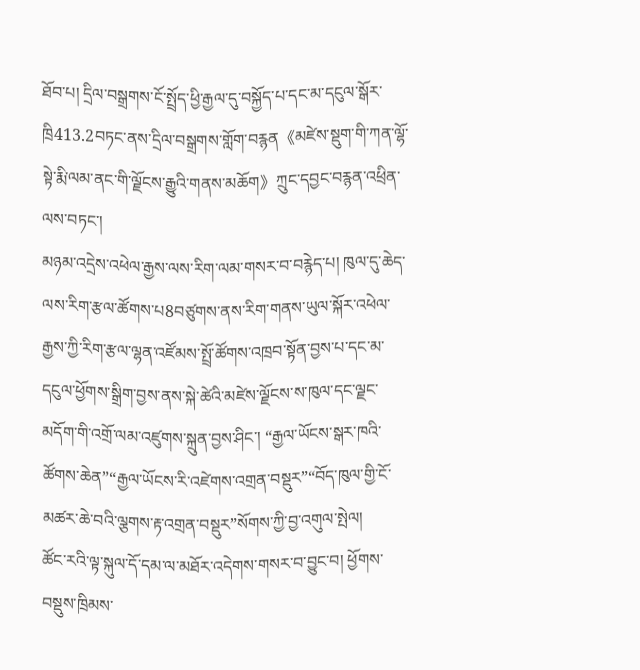ཐོབ་པ། དྲིལ་བསྒྲགས་ངོ་སྤྲོད་ཕྱི་རྒྱལ་དུ་བསྐྱོད་པ་དང་མ་དངུལ་སྒོར་ཁྲི413.2བཏང་ནས་དྲིལ་བསྒྲགས་གློག་བརྙན《མཛེས་སྡུག་གི་ཀན་ལྷོ་སྟེ་རྨི་ལམ་ནང་གི་ལྗོངས་རྒྱུའི་གནས་མཆོག》ཀྲུང་དབྱང་བརྙན་འཕྲིན་ལས་བཏང་།
མཉམ་འདྲེས་འཕེལ་རྒྱས་ལས་རིག་ལམ་གསར་བ་བརྙེད་པ། ཁུལ་དུ་ཆེད་ལས་རིག་རྩལ་ཚོགས་པ8བཙུགས་ནས་རིག་གནས་ཡུལ་སྐོར་འཕེལ་རྒྱས་ཀྱི་རིག་རྩལ་ལྷན་འཛོམས་སྤྲོ་ཚོགས་འཁྲབ་སྟོན་བྱས་པ་དང་མ་དངུལ་ཕྱོགས་སྒྲིག་བྱས་ནས་སྐེ་ཚེའི་མཛེས་ལྗོངས་ས་ཁུལ་དང་ལྗང་མདོག་གི་འགྲོ་ལམ་འཛུགས་སྐྲུན་བྱས་ཤིང་། “རྒྱལ་ཡོངས་སྒར་ཁའི་ཚོགས་ཆེན”“རྒྱལ་ཡོངས་རི་འཛེགས་འགྲན་བསྡུར”“བོད་ཁུལ་གྱི་ངོ་མཚར་ཆེ་བའི་ལྕགས་རྟ་འགྲན་བསྡུར”སོགས་ཀྱི་བྱ་འགུལ་སྤེལ།
ཚོང་རའི་ལྟ་སྐུལ་དོ་དམ་ལ་མཐོར་འདེགས་གསར་བ་བྱུང་བ། ཕྱོགས་བསྡུས་ཁྲིམས་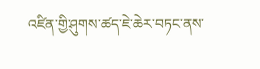འཛིན་གྱི་ཤུགས་ཚད་ཇེ་ཆེར་བཏང་ནས་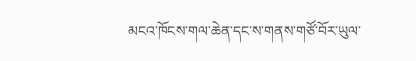མངའ་ཁོངས་གལ་ཆེན་དང་ས་གནས་གཙོ་བོར་ཡུལ་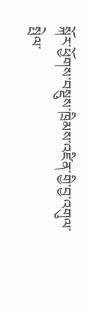སྐོར་ཕྱོགས་བསྡུས་ཁྲིམས་འཛིན་གྱི་བྱ་འགུལ་སྤེལ་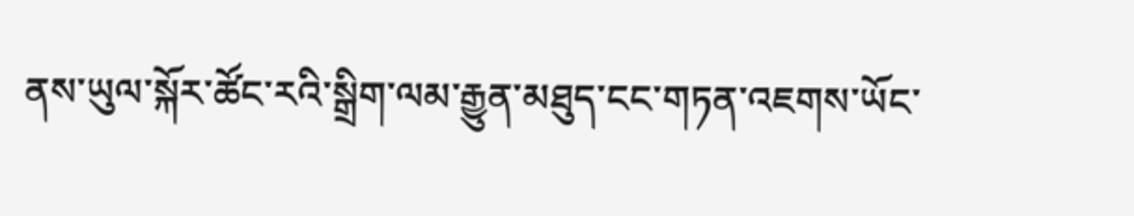ནས་ཡུལ་སྐོར་ཚོང་རའི་སྒྲིག་ལམ་རྒྱུན་མཐུད་ངང་གཏན་འཇགས་ཡོང་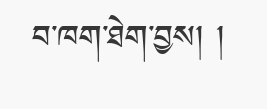བ་ཁག་ཐེག་བྱས། །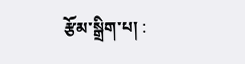རྩོམ་སྒྲིག་པ། :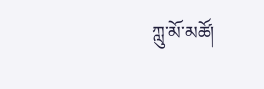ཀླུ་མོ་མཚོ།